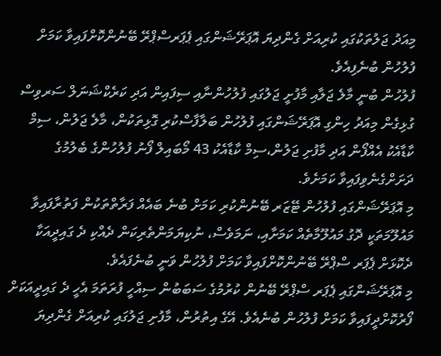މިއަދު ޖަލުތަކުގައި ކުރިއަށް ގެންދިޔަ އޮޕަރޭޝަންގައި ޕެޕަރސްޕްރޭ ބޭނުންކޮށްފައިވާ ކަމަށް ފުލުހުން ބުނެފިއެވެ.
ފުލުހުން ބުނީ މާލެ ޖަލާއި މާފުށީ ޖަލުގައި ފުލުހުންނާއި ސިފައިން އަދި ކަރެކްޝަނަލް ސަރވިސް ގުޅިގެން މިއަދު ހިންގި އޮޕަރޭޝަންގައި ފުލުހުން ބަލާފާސްކުރި ގޮޅިތަކުން، މާލެ ޖަލުން، ސިމް ކާޑާއެކު އެއްފޯން އަދި މާފުށި ޖަލުން،ސިމް ކާޑާއެކު 43 މޯބައިލް ފޯނު ފުލުހުންގެ ބެލުމުގެ ދަށަށްގެނެވިފައިވާ ކަމަށެވެ.
މި އޮޕަރޭޝަންގައި ފުލުހުން ޓޭޒަރ ބޭނުންކުރި ކަމަށް ބުނެ ބައެއް ފަރާތްތަކުން ފަތުރާފައިވާ މައުލޫމަތަކީ ދޮގު މައުލޫމާތެއް ކަމަށާއި، ނަމަވެސް، ނުކިޔަމަންތެރިކަން ދެއްކި ދެ ގައިދީއަކާ ދެކޮޅަށް ޕެޕަރ ސްޕްރޭ ބޭނުންކޮށްފައިވާ ކަމަށް ފުލުހުން ވަނީ ބުނެފައެވެ.
މި އޮޕަރޭޝަންގައި ޕެޕަރ ސްޕްރޭ ބޭނުން ކުރުމުގެ ސަބަބުން ސިއްހީ ފުރަތަމަ އެހީ ދެ ގައިދީއަކަށް ފޯރުކޮށްދީފައިވާ ކަމަށް ފުލުހުން ބުނެއެވެ. އޭގެ އިތުރުން، މާފުށި ޖަލުގައި ކުރިއަށް ގެންދިޔަ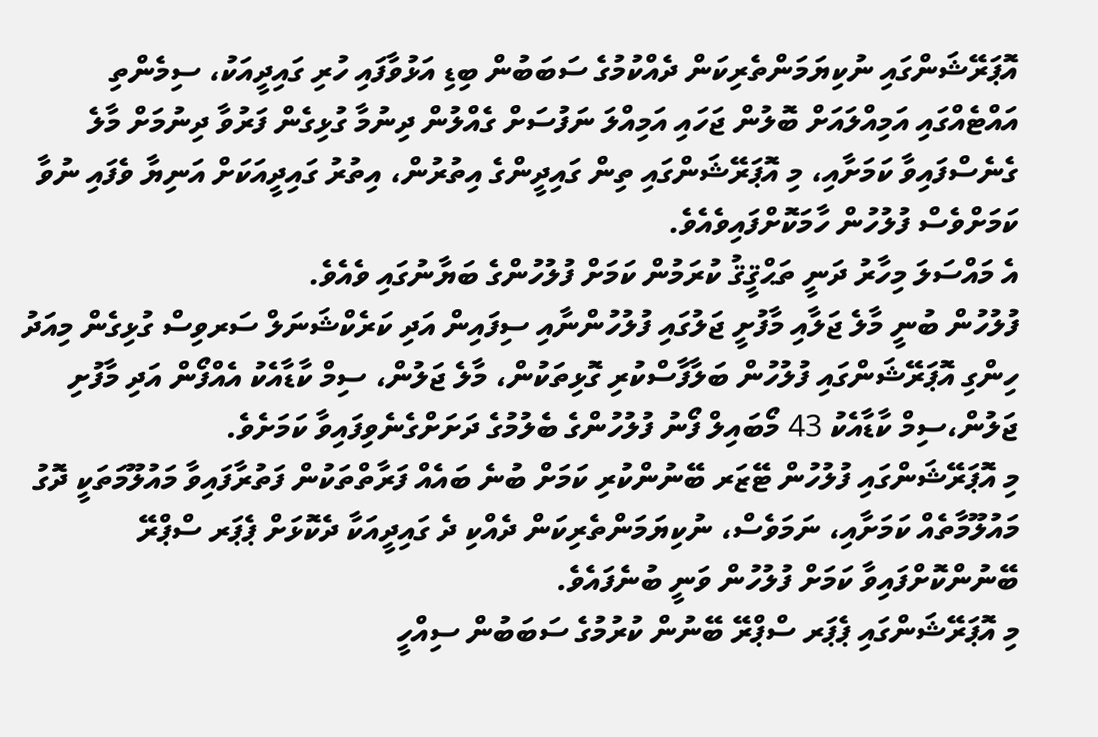އޮޕަރޭޝަންގައި ނުކިޔަމަންތެރިކަން ދެއްކުމުގެ ސަބަބުން ބިޑި އަޅުވާފައި ހުރި ގައިދީއަކު، ސިމެންތި އައްޓެއްގައި އަމިއްލައަށް ބޮލުން ޖަހައި އަމިއްލަ ނަފުސަށް ގެއްލުން ދިނުމާ ގުޅިގެން ފަރުވާ ދިނުމަށް މާލެ ގެނެސްފައިވާ ކަމަށާއި، މި އޮޕަރޭޝަންގައި ތިން ގައިދީންގެ އިތުރުން، އިތުރު ގައިދީއަކަށް އަނިޔާ ވެފައި ނުވާ ކަމަށްވެސް ފުލުހުން ހާމަކޮށްފައިވެއެވެ.
އެ މައްސަލަ މިހާރު ދަނީ ތަޙްޤީޤު ކުރަމުން ކަމަށް ފުލުހުންގެ ބަޔާނުގައި ވެއެވެ.
ފުލުހުން ބުނީ މާލެ ޖަލާއި މާފުށީ ޖަލުގައި ފުލުހުންނާއި ސިފައިން އަދި ކަރެކްޝަނަލް ސަރވިސް ގުޅިގެން މިއަދު ހިންގި އޮޕަރޭޝަންގައި ފުލުހުން ބަލާފާސްކުރި ގޮޅިތަކުން، މާލެ ޖަލުން، ސިމް ކާޑާއެކު އެއްފޯން އަދި މާފުށި ޖަލުން،ސިމް ކާޑާއެކު 43 މޯބައިލް ފޯނު ފުލުހުންގެ ބެލުމުގެ ދަށަށްގެނެވިފައިވާ ކަމަށެވެ.
މި އޮޕަރޭޝަންގައި ފުލުހުން ޓޭޒަރ ބޭނުންކުރި ކަމަށް ބުނެ ބައެއް ފަރާތްތަކުން ފަތުރާފައިވާ މައުލޫމަތަކީ ދޮގު މައުލޫމާތެއް ކަމަށާއި، ނަމަވެސް، ނުކިޔަމަންތެރިކަން ދެއްކި ދެ ގައިދީއަކާ ދެކޮޅަށް ޕެޕަރ ސްޕްރޭ ބޭނުންކޮށްފައިވާ ކަމަށް ފުލުހުން ވަނީ ބުނެފައެވެ.
މި އޮޕަރޭޝަންގައި ޕެޕަރ ސްޕްރޭ ބޭނުން ކުރުމުގެ ސަބަބުން ސިއްހީ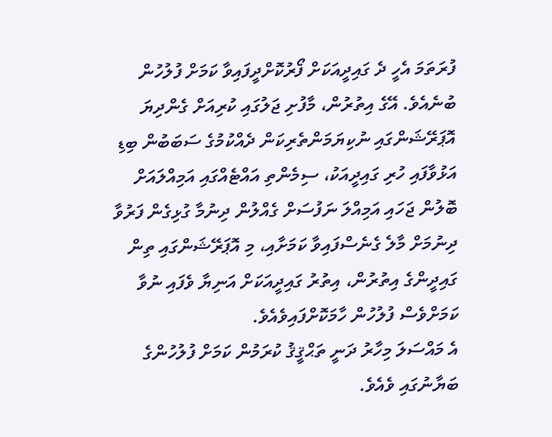ފުރަތަމަ އެހީ ދެ ގައިދީއަކަށް ފޯރުކޮށްދީފައިވާ ކަމަށް ފުލުހުން ބުނެއެވެ. އޭގެ އިތުރުން، މާފުށި ޖަލުގައި ކުރިއަށް ގެންދިޔަ އޮޕަރޭޝަންގައި ނުކިޔަމަންތެރިކަން ދެއްކުމުގެ ސަބަބުން ބިޑި އަޅުވާފައި ހުރި ގައިދީއަކު، ސިމެންތި އައްޓެއްގައި އަމިއްލައަށް ބޮލުން ޖަހައި އަމިއްލަ ނަފުސަށް ގެއްލުން ދިނުމާ ގުޅިގެން ފަރުވާ ދިނުމަށް މާލެ ގެނެސްފައިވާ ކަމަށާއި، މި އޮޕަރޭޝަންގައި ތިން ގައިދީންގެ އިތުރުން، އިތުރު ގައިދީއަކަށް އަނިޔާ ވެފައި ނުވާ ކަމަށްވެސް ފުލުހުން ހާމަކޮށްފައިވެއެވެ.
އެ މައްސަލަ މިހާރު ދަނީ ތަޙްޤީޤު ކުރަމުން ކަމަށް ފުލުހުންގެ ބަޔާނުގައި ވެއެވެ.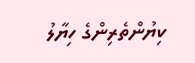ކިޔުންތެރިންގެ ހިޔާލު